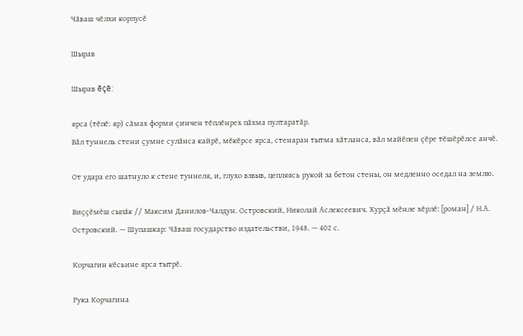Чӑваш чӗлхи корпусӗ

Шырав

Шырав ĕçĕ:

ярса (тĕпĕ: яр) сăмах форми çинчен тĕплĕнрех пăхма пултаратăр.
Вӑл туннель стени ҫумне сулӑнса кайрӗ, мӗкӗрсе ярса, стенаран тытма хӑтланса, вӑл майӗпен ҫӗре тӗшӗрӗлсе анчӗ.

От удара его шатнуло к стене туннеля, и, глухо взвыв, цепляясь рукой за бетон стены, он медленно оседал на землю.

Виҫҫӗмӗш сыпӑк // Максим Данилов-Чалдун. Островский, Николай Аслексеевич. Хурҫӑ мӗнле хӗрлӗ: [роман] / Н.А. Островский. — Шупашкар: Чӑваш государство издательстви, 1948. — 402 с.

Корчагин кӗсьине ярса тытрӗ.

Рука Корчагина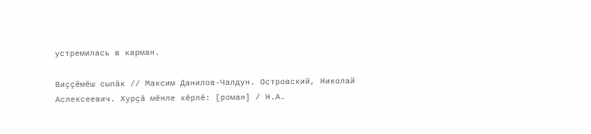устремилась в карман.

Виҫҫӗмӗш сыпӑк // Максим Данилов-Чалдун. Островский, Николай Аслексеевич. Хурҫӑ мӗнле хӗрлӗ: [роман] / Н.А.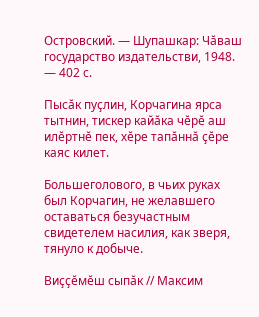Островский. — Шупашкар: Чӑваш государство издательстви, 1948. — 402 с.

Пысӑк пуҫлин, Корчагина ярса тытнин, тискер кайӑка чӗрӗ аш илӗртнӗ пек, хӗре тапӑннӑ ҫӗре каяс килет.

Большеголового, в чьих руках был Корчагин, не желавшего оставаться безучастным свидетелем насилия, как зверя, тянуло к добыче.

Виҫҫӗмӗш сыпӑк // Максим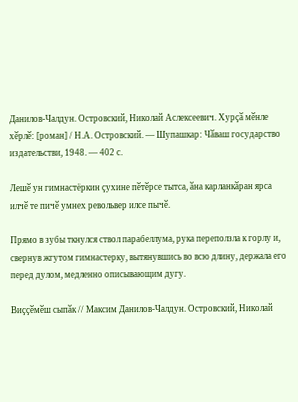Данилов-Чалдун. Островский, Николай Аслексеевич. Хурҫӑ мӗнле хӗрлӗ: [роман] / Н.А. Островский. — Шупашкар: Чӑваш государство издательстви, 1948. — 402 с.

Лешӗ ун гимнастёркин ҫухине пӗтӗрсе тытса, ӑна карланкӑран ярса илчӗ те пичӗ умнех револьвер илсе пычӗ.

Прямо в зубы ткнулся ствол парабеллума, рука переползла к горлу и, свернув жгутом гимнастерку, вытянувшись во всю длину, держала его перед дулом, медленно описывающим дугу.

Виҫҫӗмӗш сыпӑк // Максим Данилов-Чалдун. Островский, Николай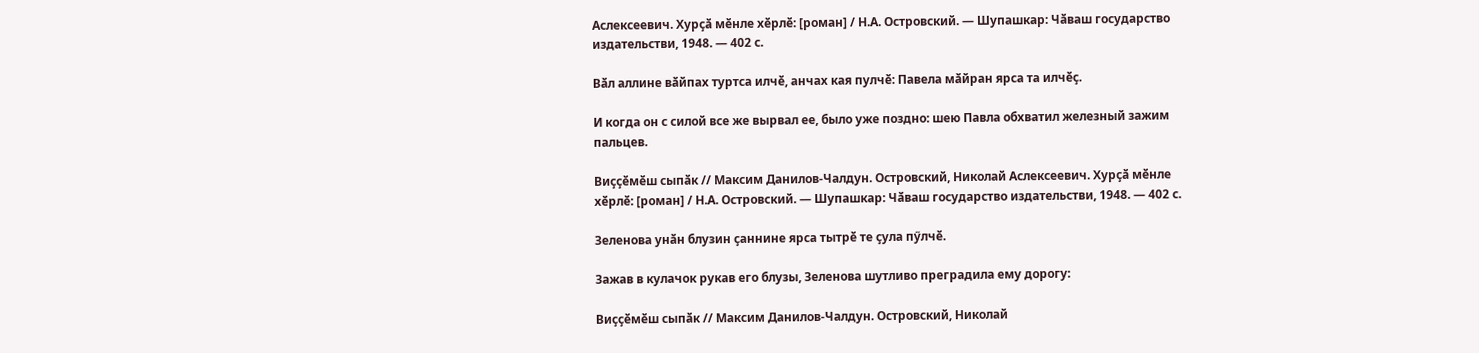Аслексеевич. Хурҫӑ мӗнле хӗрлӗ: [роман] / Н.А. Островский. — Шупашкар: Чӑваш государство издательстви, 1948. — 402 с.

Вӑл аллине вӑйпах туртса илчӗ, анчах кая пулчӗ: Павела мӑйран ярса та илчӗҫ.

И когда он с силой все же вырвал ее, было уже поздно: шею Павла обхватил железный зажим пальцев.

Виҫҫӗмӗш сыпӑк // Максим Данилов-Чалдун. Островский, Николай Аслексеевич. Хурҫӑ мӗнле хӗрлӗ: [роман] / Н.А. Островский. — Шупашкар: Чӑваш государство издательстви, 1948. — 402 с.

Зеленова унӑн блузин ҫаннине ярса тытрӗ те ҫула пӳлчӗ.

Зажав в кулачок рукав его блузы, Зеленова шутливо преградила ему дорогу:

Виҫҫӗмӗш сыпӑк // Максим Данилов-Чалдун. Островский, Николай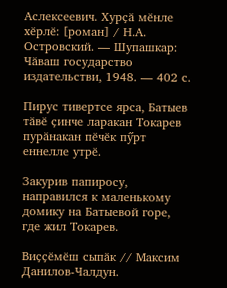Аслексеевич. Хурҫӑ мӗнле хӗрлӗ: [роман] / Н.А. Островский. — Шупашкар: Чӑваш государство издательстви, 1948. — 402 с.

Пирус тивертсе ярса, Батыев тӑвӗ ҫинче ларакан Токарев пурӑнакан пӗчӗк пӳрт еннелле утрӗ.

Закурив папиросу, направился к маленькому домику на Батыевой горе, где жил Токарев.

Виҫҫӗмӗш сыпӑк // Максим Данилов-Чалдун.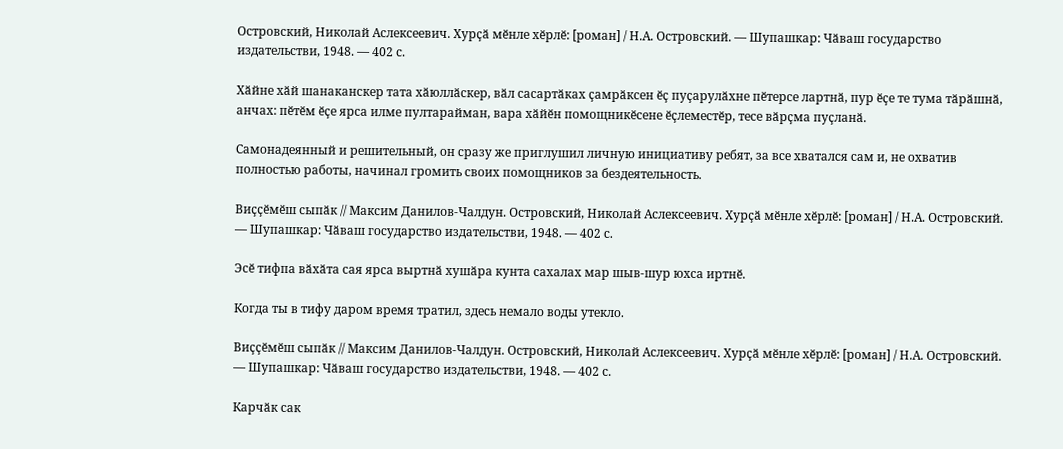Островский, Николай Аслексеевич. Хурҫӑ мӗнле хӗрлӗ: [роман] / Н.А. Островский. — Шупашкар: Чӑваш государство издательстви, 1948. — 402 с.

Хӑйне хӑй шанаканскер тата хӑюллӑскер, вӑл сасартӑках ҫамрӑксен ӗҫ пуҫарулӑхне пӗтерсе лартнӑ, пур ӗҫе те тума тӑрӑшнӑ, анчах: пӗтӗм ӗҫе ярса илме пултарайман, вара хӑйӗн помощникӗсене ӗҫлеместӗр, тесе вӑрҫма пуҫланӑ.

Самонадеянный и решительный, он сразу же приглушил личную инициативу ребят, за все хватался сам и, не охватив полностью работы, начинал громить своих помощников за бездеятельность.

Виҫҫӗмӗш сыпӑк // Максим Данилов-Чалдун. Островский, Николай Аслексеевич. Хурҫӑ мӗнле хӗрлӗ: [роман] / Н.А. Островский. — Шупашкар: Чӑваш государство издательстви, 1948. — 402 с.

Эсӗ тифпа вӑхӑта сая ярса выртнӑ хушӑра кунта сахалах мар шыв-шур юхса иртнӗ.

Когда ты в тифу даром время тратил, здесь немало воды утекло.

Виҫҫӗмӗш сыпӑк // Максим Данилов-Чалдун. Островский, Николай Аслексеевич. Хурҫӑ мӗнле хӗрлӗ: [роман] / Н.А. Островский. — Шупашкар: Чӑваш государство издательстви, 1948. — 402 с.

Карчӑк сак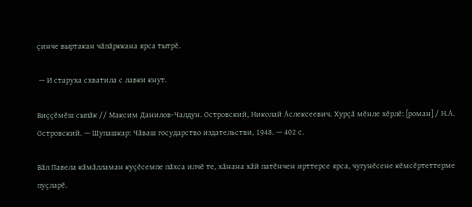ҫинче выртакан чӑпӑрккана ярса тытрӗ.

 — И старуха схватила с лавки кнут.

Виҫҫӗмӗш сыпӑк // Максим Данилов-Чалдун. Островский, Николай Аслексеевич. Хурҫӑ мӗнле хӗрлӗ: [роман] / Н.А. Островский. — Шупашкар: Чӑваш государство издательстви, 1948. — 402 с.

Вӑл Павела кӑмӑлламан куҫӗсемпе пӑхса илчӗ те, хӑнана хӑй патӗнчен ирттерсе ярса, чугунӗсене кӗмсӗртеттерме пуҫларӗ.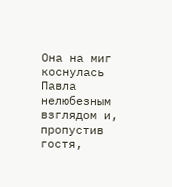Она на миг коснулась Павла нелюбезным взглядом и, пропустив гостя,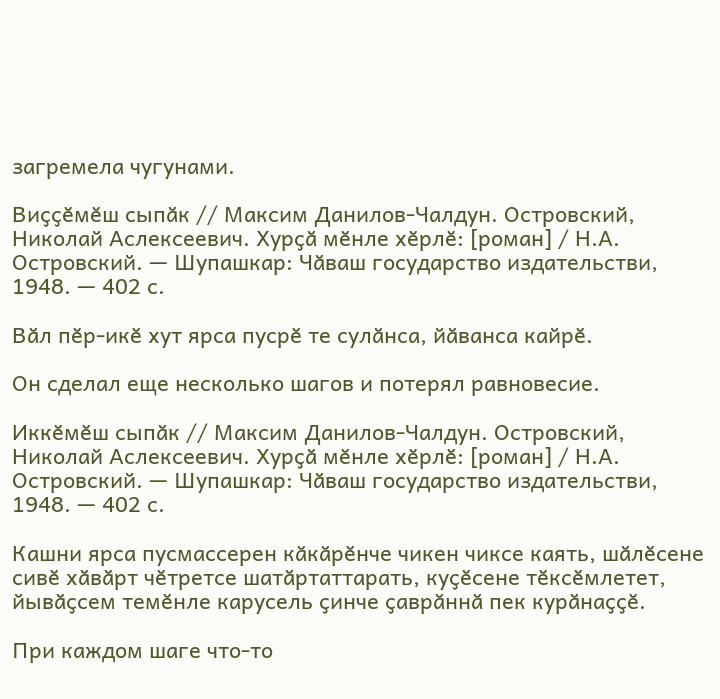загремела чугунами.

Виҫҫӗмӗш сыпӑк // Максим Данилов-Чалдун. Островский, Николай Аслексеевич. Хурҫӑ мӗнле хӗрлӗ: [роман] / Н.А. Островский. — Шупашкар: Чӑваш государство издательстви, 1948. — 402 с.

Вӑл пӗр-икӗ хут ярса пусрӗ те сулӑнса, йӑванса кайрӗ.

Он сделал еще несколько шагов и потерял равновесие.

Иккӗмӗш сыпӑк // Максим Данилов-Чалдун. Островский, Николай Аслексеевич. Хурҫӑ мӗнле хӗрлӗ: [роман] / Н.А. Островский. — Шупашкар: Чӑваш государство издательстви, 1948. — 402 с.

Кашни ярса пусмассерен кӑкӑрӗнче чикен чиксе каять, шӑлӗсене сивӗ хӑвӑрт чӗтретсе шатӑртаттарать, куҫӗсене тӗксӗмлетет, йывӑҫсем темӗнле карусель ҫинче ҫаврӑннӑ пек курӑнаҫҫӗ.

При каждом шаге что-то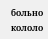больно кололо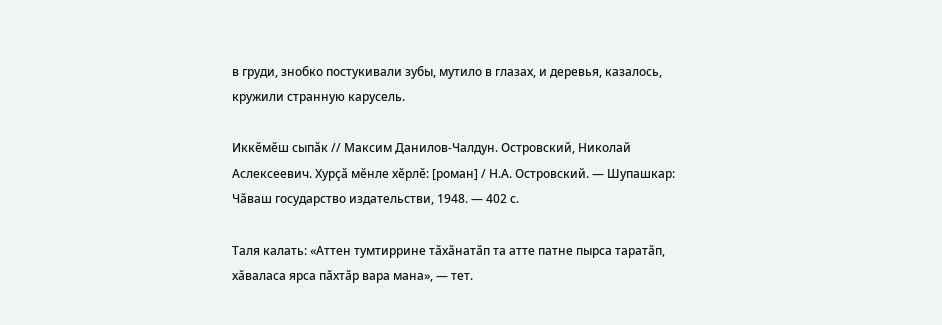в груди, знобко постукивали зубы, мутило в глазах, и деревья, казалось, кружили странную карусель.

Иккӗмӗш сыпӑк // Максим Данилов-Чалдун. Островский, Николай Аслексеевич. Хурҫӑ мӗнле хӗрлӗ: [роман] / Н.А. Островский. — Шупашкар: Чӑваш государство издательстви, 1948. — 402 с.

Таля калать: «Аттен тумтиррине тӑхӑнатӑп та атте патне пырса таратӑп, хӑваласа ярса пӑхтӑр вара мана», — тет.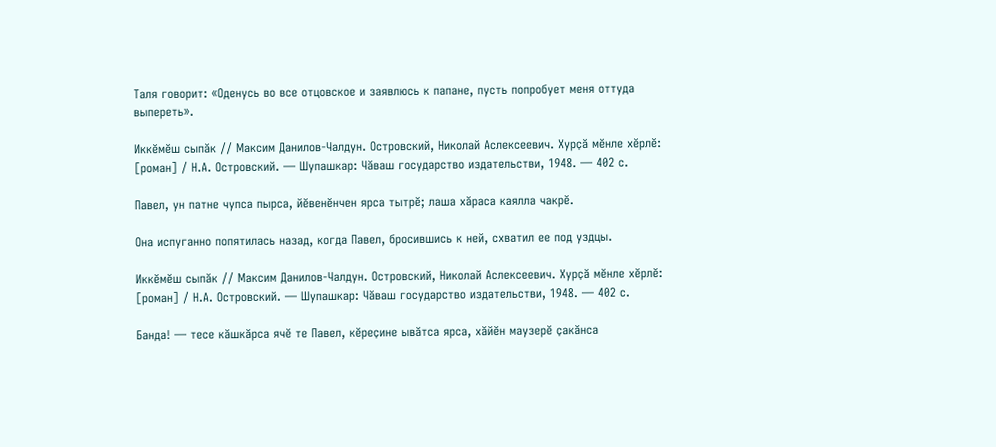Таля говорит: «Оденусь во все отцовское и заявлюсь к папане, пусть попробует меня оттуда выпереть».

Иккӗмӗш сыпӑк // Максим Данилов-Чалдун. Островский, Николай Аслексеевич. Хурҫӑ мӗнле хӗрлӗ: [роман] / Н.А. Островский. — Шупашкар: Чӑваш государство издательстви, 1948. — 402 с.

Павел, ун патне чупса пырса, йӗвенӗнчен ярса тытрӗ; лаша хӑраса каялла чакрӗ.

Она испуганно попятилась назад, когда Павел, бросившись к ней, схватил ее под уздцы.

Иккӗмӗш сыпӑк // Максим Данилов-Чалдун. Островский, Николай Аслексеевич. Хурҫӑ мӗнле хӗрлӗ: [роман] / Н.А. Островский. — Шупашкар: Чӑваш государство издательстви, 1948. — 402 с.

Банда! — тесе кӑшкӑрса ячӗ те Павел, кӗреҫине ывӑтса ярса, хӑйӗн маузерӗ ҫакӑнса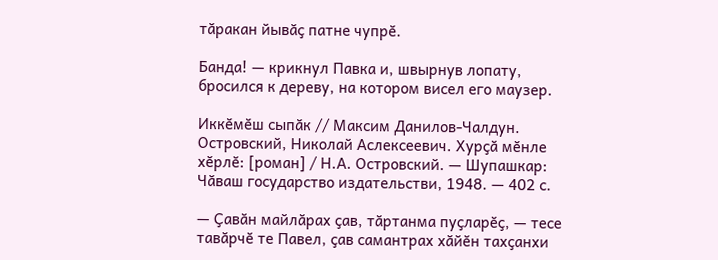тӑракан йывӑҫ патне чупрӗ.

Банда! — крикнул Павка и, швырнув лопату, бросился к дереву, на котором висел его маузер.

Иккӗмӗш сыпӑк // Максим Данилов-Чалдун. Островский, Николай Аслексеевич. Хурҫӑ мӗнле хӗрлӗ: [роман] / Н.А. Островский. — Шупашкар: Чӑваш государство издательстви, 1948. — 402 с.

— Ҫавӑн майлӑрах ҫав, тӑртанма пуҫларӗҫ, — тесе тавӑрчӗ те Павел, ҫав самантрах хӑйӗн тахҫанхи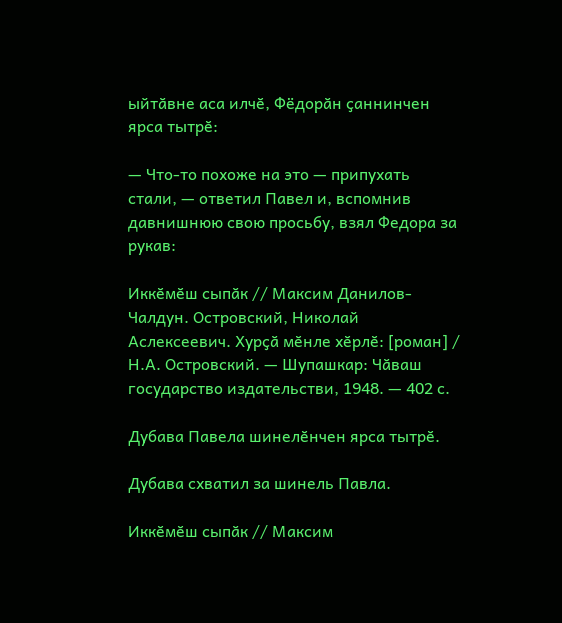ыйтӑвне аса илчӗ, Фёдорӑн ҫаннинчен ярса тытрӗ:

— Что-то похоже на это — припухать стали, — ответил Павел и, вспомнив давнишнюю свою просьбу, взял Федора за рукав:

Иккӗмӗш сыпӑк // Максим Данилов-Чалдун. Островский, Николай Аслексеевич. Хурҫӑ мӗнле хӗрлӗ: [роман] / Н.А. Островский. — Шупашкар: Чӑваш государство издательстви, 1948. — 402 с.

Дубава Павела шинелӗнчен ярса тытрӗ.

Дубава схватил за шинель Павла.

Иккӗмӗш сыпӑк // Максим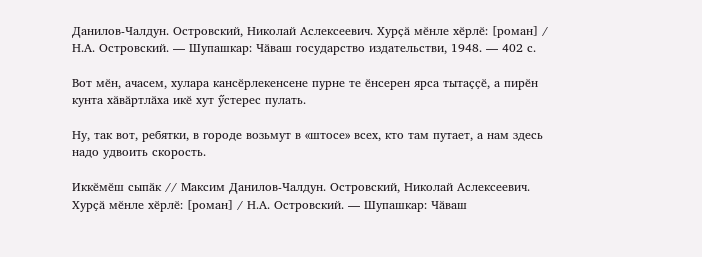Данилов-Чалдун. Островский, Николай Аслексеевич. Хурҫӑ мӗнле хӗрлӗ: [роман] / Н.А. Островский. — Шупашкар: Чӑваш государство издательстви, 1948. — 402 с.

Вот мӗн, ачасем, хулара кансӗрлекенсене пурне те ӗнсерен ярса тытаҫҫӗ, а пирӗн кунта хӑвӑртлӑха икӗ хут ӳстерес пулать.

Ну, так вот, ребятки, в городе возьмут в «штосе» всех, кто там путает, а нам здесь надо удвоить скорость.

Иккӗмӗш сыпӑк // Максим Данилов-Чалдун. Островский, Николай Аслексеевич. Хурҫӑ мӗнле хӗрлӗ: [роман] / Н.А. Островский. — Шупашкар: Чӑваш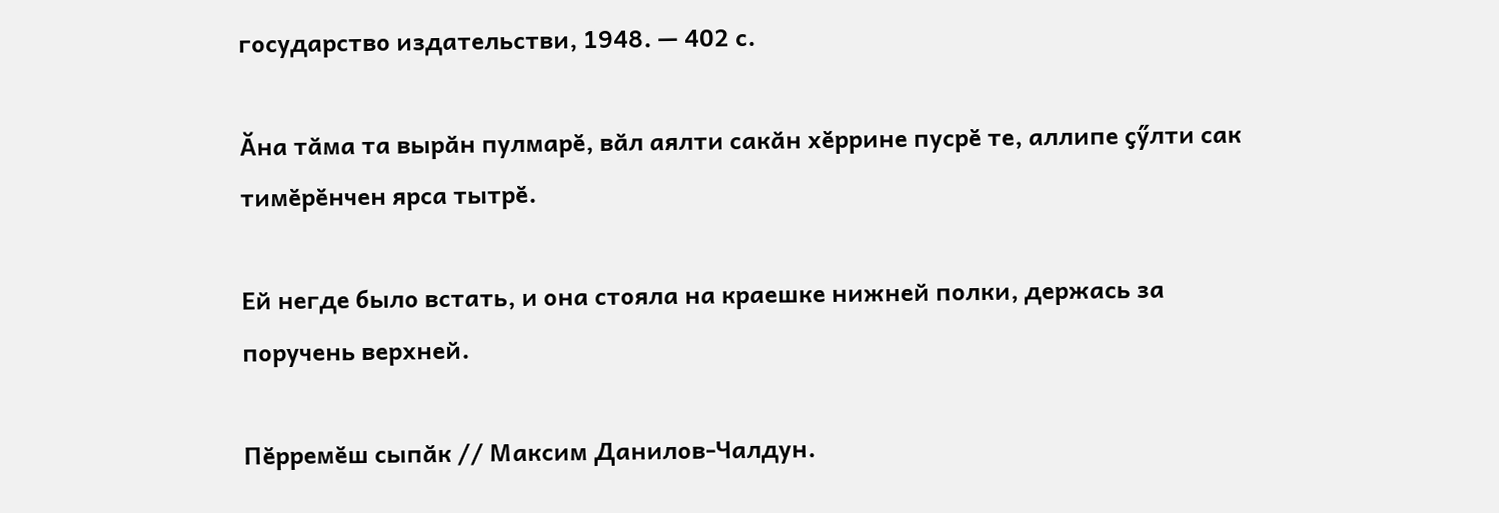государство издательстви, 1948. — 402 с.

Ӑна тӑма та вырӑн пулмарӗ, вӑл аялти сакӑн хӗррине пусрӗ те, аллипе ҫӳлти сак тимӗрӗнчен ярса тытрӗ.

Ей негде было встать, и она стояла на краешке нижней полки, держась за поручень верхней.

Пӗрремӗш сыпӑк // Максим Данилов-Чалдун.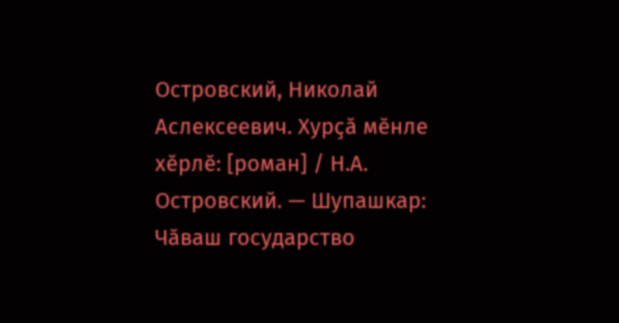Островский, Николай Аслексеевич. Хурҫӑ мӗнле хӗрлӗ: [роман] / Н.А. Островский. — Шупашкар: Чӑваш государство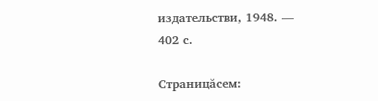издательстви, 1948. — 402 с.

Страницăсем: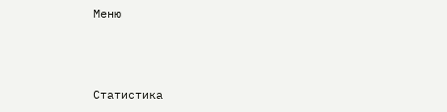Меню



Статистика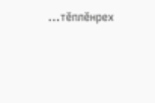...тĕплӗнрех